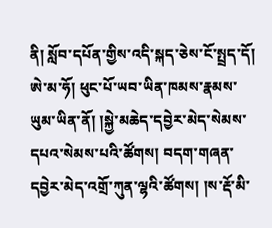ནི། སློབ་དཔོན་གྱིས་འདི་སྐད་ཅེས་ངོ་སྤྲད་དོ། ཨེ་མ་ཧོ། ཕུང་པོ་ཡབ་ཡིན་ཁམས་རྣམས་ཡུམ་ཡིན་ནོ། །སྐྱེ་མཆེད་དབྱེར་མེད་སེམས་དཔའ་སེམས་པའི་ཚོགས། བདག་གཞན་དབྱེར་མེད་འགྲོ་ཀུན་ལྷའི་ཚོགས། །ས་རྡོ་མི་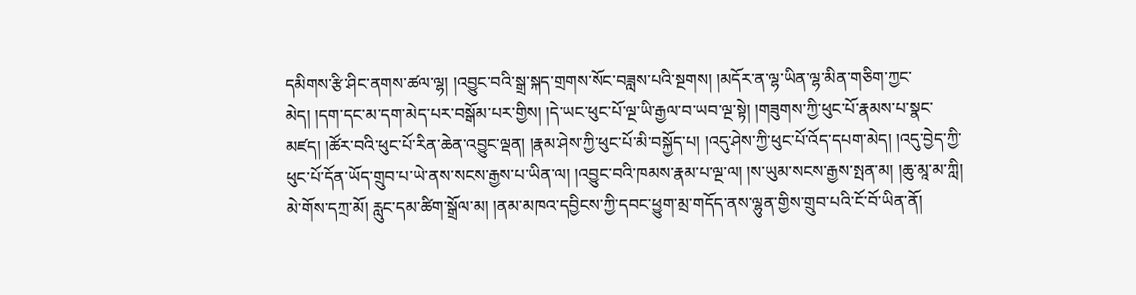དམིགས་རྩི་ཤིང་ནགས་ཚལ་ལྷ། །འབྱུང་བའི་སྒྲ་སྐད་གྲགས་སོང་བཟླས་པའི་སྔགས། །མདོར་ན་ལྷ་ཡིན་ལྷ་མིན་གཅིག་ཀྱང་མེད། །དག་དང་མ་དག་མེད་པར་བསྒོམ་པར་གྱིས། །དེ་ཡང་ཕུང་པོ་ལྔ་ཡི་རྒྱལ་བ་ཡབ་ལྔ་སྟེ། །གཟུགས་ཀྱི་ཕུང་པོ་རྣམས་པ་སྣང་མཛད། །ཚོར་བའི་ཕུང་པོ་རིན་ཆེན་འབྱུང་ལྡན། །རྣམ་ཤེས་ཀྱི་ཕུང་པོ་མི་བསྐྱོད་པ། །འདུ་ཤེས་ཀྱི་ཕུང་པོ་འོད་དཔག་མེད། །འདུ་བྱེད་ཀྱི་ཕུང་པོ་དོན་ཡོད་གྲུབ་པ་ཡེ་ནས་སངས་རྒྱས་པ་ཡིན་ལ། །འབྱུང་བའི་ཁམས་རྣམ་པ་ལྔ་ལ། །ས་ཡུམ་སངས་རྒྱས་སྤན་མ། །ཆུ་མཱ་མ་ཀླི། མེ་གོས་དཀྲ་མོ། རླུང་དམ་ཚིག་སྒྲོལ་མ། །ནམ་མཁའ་དབྱིངས་ཀྱི་དབང་ཕྱུག་མྲ་གདོད་ནས་ལྷུན་གྱིས་གྲུབ་པའི་ངོ་བོ་ཡིན་ནོ།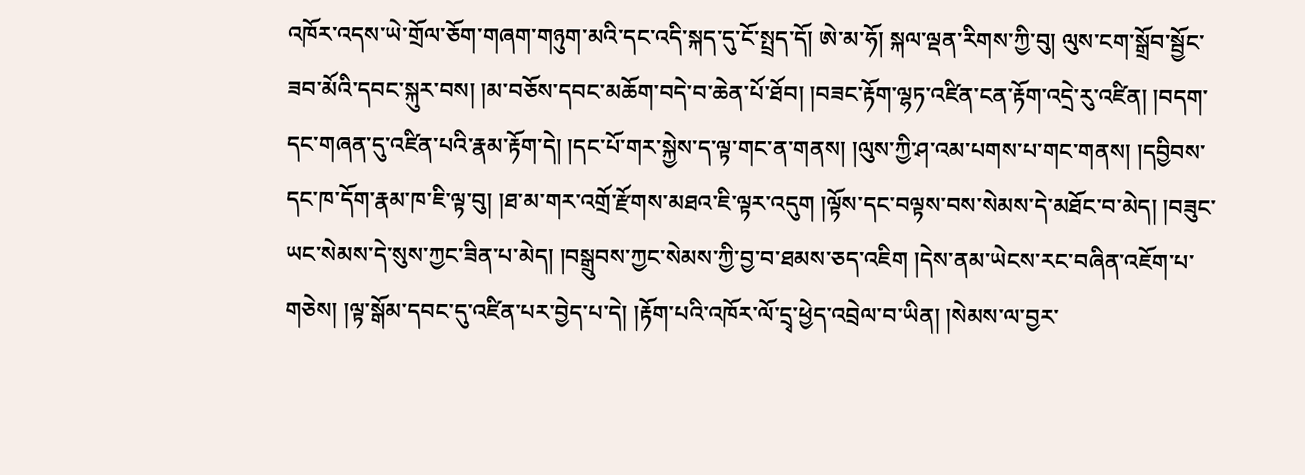འཁོར་འདས་ཡེ་གྲོལ་ཅོག་གཞག་གཉུག་མའི་དང་འདི་སྐད་དུ་ངོ་སྤྲད་དོ། ཨེ་མ་ཧོ། སྐལ་ལྡན་རིགས་ཀྱི་བུ། ལུས་ངག་སྒྲོབ་སྦྱོང་ཟབ་མོའི་དབང་སྐུར་བས། །མ་བཅོས་དབང་མཆོག་བདེ་བ་ཆེན་པོ་ཐོབ། །བཟང་རྟོག་ལྷཏ་འཛིན་ངན་རྟོག་འདྲེ་རུ་འཛིན། །བདག་དང་གཞན་དུ་འཛིན་པའི་རྣམ་རྟོག་དེ། །དང་པོ་གར་སྐྱེས་ད་ལྟ་གང་ན་གནས། །ལུས་ཀྱི་ཤ་འམ་པགས་པ་གང་གནས། །དབྱིབས་དང་ཁ་དོག་རྣམ་ཁ་ཇི་ལྟ་བུ། །ཐ་མ་གར་འགྲོ་རྫོགས་མཐའ་ཇི་ལྟར་འདུག །ལྟོས་དང་བལྟས་བས་སེམས་དེ་མཐོང་བ་མེད། །བཟུང་ཡང་སེམས་དེ་སུས་ཀྱང་ཟིན་པ་མེད། །བསྒྲུབས་ཀྱང་སེམས་ཀྱི་བྱ་བ་ཐམས་ཅད་འཇིག །དེས་ནམ་ཡེངས་རང་བཞིན་འཇོག་པ་གཅེས། །ལྟ་སྒོམ་དབང་དུ་འཛིན་པར་བྱེད་པ་དེ། །རྟོག་པའི་འཁོར་ལོ་དྲྭ་ཕྱེད་འབྲེལ་བ་ཡིན། །སེམས་ལ་བྱར་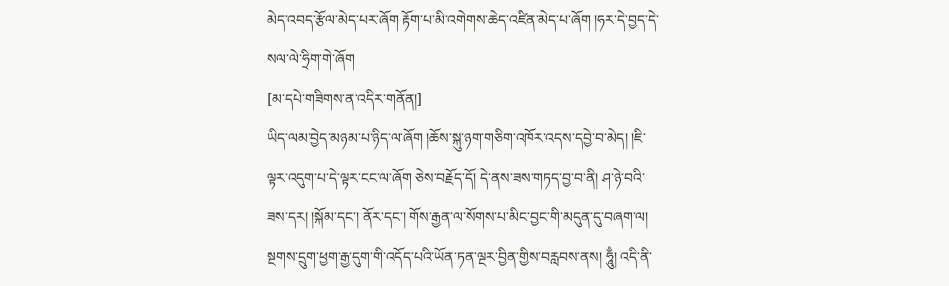མེད་འབད་རྩོལ་མེད་པར་ཞོག རྟོག་པ་མི་འགེགས་ཆེད་འཛིན་མེད་པ་ཞོག །ཧར་དེ་བྱད་དེ་སལ་ལེ་ཧྲིག་གེ་ཞོག
[མ་དཔེ་གཟིགས་ན་འདིར་གནོན།]
ཡིད་ལམ་བྱེད་མཉམ་པ་ཉིད་ལ་ཞོག །ཆོས་སྐུ་ཉག་གཅིག་འཁོར་འདས་དབྱེ་བ་མེད། །ཇི་ལྟར་འདུག་པ་དེ་ལྟར་ངང་ལ་ཞོག ཅེས་བརྗོད་དོ། དེ་ནས་ཟས་གཏད་བྱ་བ་ནི། ཤ་ཉེ་བའི་ཟས་དར། །སྐོམ་དང་། ནོར་དང་། གོས་རྒྱན་ལ་སོགས་པ་མིང་བྱང་གི་མདུན་དུ་བཞག་ལ། སྔགས་དྲུག་ཕྱག་རྒྱ་དུག་གི་འདོད་པའི་ཡོན་ཏན་ལྔར་བྱིན་གྱིས་བརླབས་ནས། ཧཱུྃ། འདི་ནི་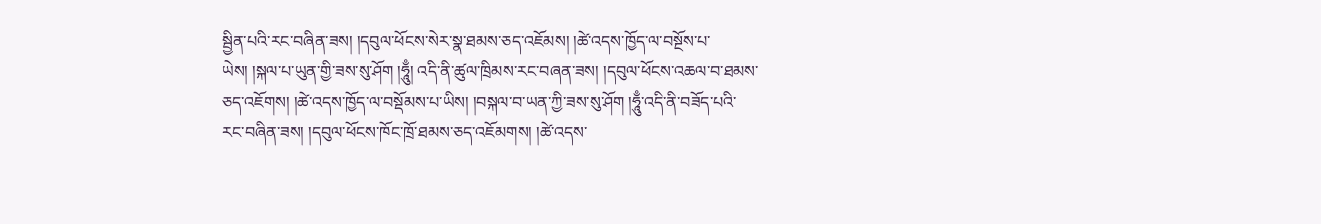སྦྱིན་པའི་རང་བཞིན་ཟས། །དབུལ་ཕོངས་སེར་སྣ་ཐམས་ཅད་འཇོམས། །ཚེ་འདས་ཁྱོད་ལ་བསྔོས་པ་ཡེས། །སྐལ་པ་ཡུན་གྱི་ཟས་སུ་ཤོག །ཧཱུྃ། འདི་ནི་ཚུལ་ཁྲིམས་རང་བཞན་ཟས། །དབུལ་ཕོངས་འཆལ་བ་ཐམས་ཅད་འཇོགས། །ཚེ་འདས་ཁྱོད་ལ་བསྡོམས་པ་ཡིས། །བསྐལ་བ་ཡན་ཀྱི་ཟས་སུ་ཤོག །ཧཱུྃ་འདི་ནི་བཟོད་པའི་རང་བཞིན་ཟས། །དབུལ་ཕོངས་ཁོང་ཁྲོ་ཐམས་ཅད་འཇོམགས། །ཚེ་འདས་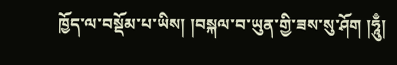ཁྱོད་ལ་བསྡོམ་པ་ཡིས། །བསྐལ་བ་ཡུན་གྱི་ཟས་སུ་ཤོག །ཧཱུྃ།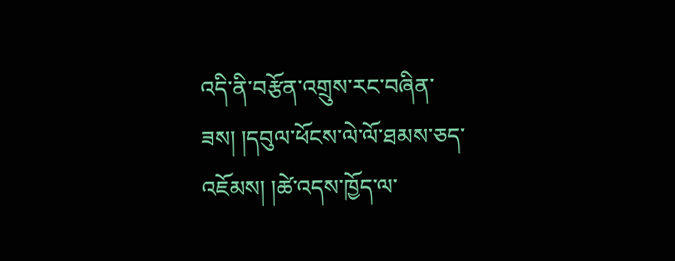འདི་ནི་བརྩོན་འགྲུས་རང་བཞིན་ཟས། །དབུལ་ཕོངས་ལེ་ལོ་ཐམས་ཅད་འཇོམས། །ཚེ་འདས་ཁྱོད་ལ་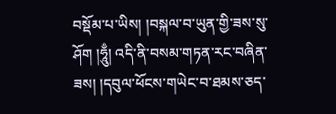བསྡོམ་པ་ཡིས། །བསྐལ་བ་ཡུན་གྱི་ཟས་སུ་ཤོག །ཧཱུྃ། འདི་ནི་བསམ་གཏན་རང་བཞིན་ཟས། །དབུལ་ཕོངས་གཡེང་བ་ཐམས་ཅད་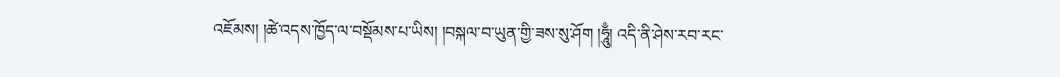འཇོམས། །ཚེ་འདས་ཁྱོད་ལ་བསྡོམས་པ་ཡིས། །བསྐལ་བ་ཡུན་གྱི་ཟས་སུ་ཤོག །ཧཱུྃ། འདི་ནི་ཤེས་རབ་རང་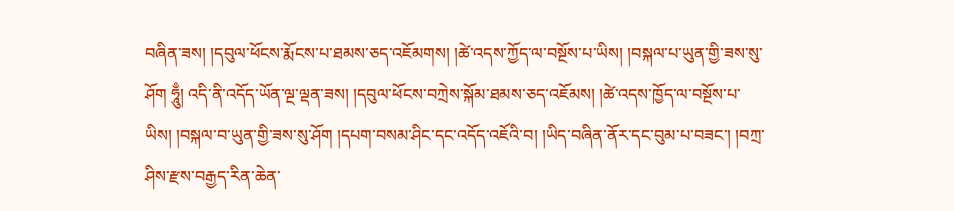བཞིན་ཟས། །དབུལ་ཕོངས་རྨོངས་པ་ཐམས་ཅད་འཇོམགས། །ཚེ་འདས་ཀྱོད་ལ་བསྔོས་པ་ཡིས། །བསྐལ་པ་ཡུན་གྱི་ཟས་སུ་ཤོག ཧཱུྃ། འདི་ནི་འདོད་ཡོན་ལྔ་ལྡན་ཟས། །དབུལ་ཕོངས་བཀྲེས་སྐོམ་ཐམས་ཅད་འཇོམས། །ཚེ་འདས་ཁྱོད་ལ་བསྔོས་པ་ཡིས། །བསྐལ་བ་ཡུན་གྱི་ཟས་སུ་ཤོག །དཔག་བསམ་ཤིང་དང་འདོད་འཇོའི་བ། །ཡིད་བཞིན་ནོར་དང་བུམ་པ་བཟང་། །བཀྲ་ཤིས་རྫས་བརྒྱད་རིན་ཆེན་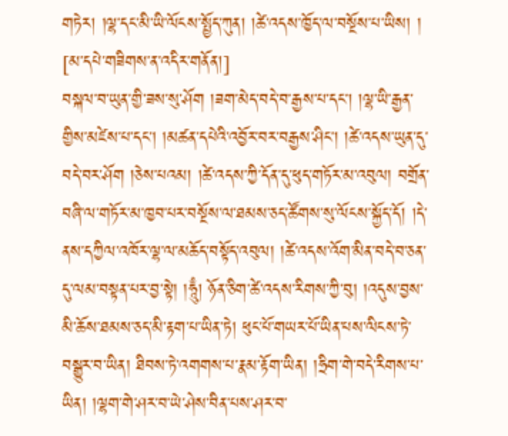གཏེར། །ལྷ་དང་མི་ཡི་ལོངས་སྤྱོད་ཀུན། །ཚེ་འདས་ཁྱོད་ལ་བསྔོས་པ་ཡིས། །
[མ་དཔེ་གཟིགས་ན་འདིར་གནོན།]
བསྐལ་བ་ཡུན་གྱི་ཟས་སུ་ཤོག །ཟག་མེད་བདེ་བ་རྒྱས་པ་དང་། །ལྷ་ཡི་རྒྱན་གྱིས་མཛེས་པ་དང་། །མཚན་དཔེའི་འབྱོར་བར་བརྒྱས་ཤིང་། །ཚེ་འདས་ཡུན་དུ་བདེ་བར་ཤོག །ཅེས་པའམ། །ཚེ་འདས་ཀྱི་དོན་དུ་ཕུད་གཏོར་མ་འབུལ། བགྲོན་བཞི་ལ་གཏོར་མ་ཁྱབ་པར་བསྔོས་ལ་ཐམས་ཅད་ཚོགས་སུ་ལོངས་སྐྱོད་དོ། །དེ་ནས་དཀྱིལ་འཁོར་ལྷ་ལ་མཆོད་བསྟོད་འབུལ། །ཚེ་འདས་འོག་མིན་བདེ་བ་ཅན་དུ་ལམ་བསྟན་པར་བྱ་སྟེ། །ཧཱུྃ། ཉོན་ཅིག་ཚེ་འདས་རིགས་ཀྱི་བུ། །འདུས་བྱས་མི་ཆོས་ཐམས་ཅད་མི་རྟག་པ་ཡིན་ཏེ། ཕུང་པོ་གཡར་པོ་ཡིན་པས་ལིངས་ཏེ་བསྒྱུར་བ་ཡིན། ཐིབས་ཏེ་འགགས་པ་རྣམ་རྟོག་ཡིན། །ཧྲིག་གེ་བདེ་རིགས་པ་ཡིན། །ལྷག་གེ་ཤར་བ་ཡེ་ཤེས་བིན་པས་ཤར་བ་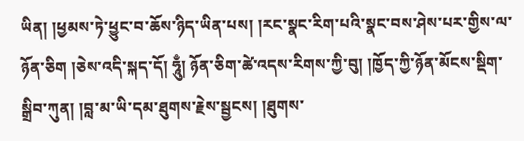ཡིན། །ཕྱམས་ཏེ་ཕྱུང་བ་ཆོས་ཉིད་ཡིན་པས། །རང་སྣང་རིག་པའི་སྣང་བས་ཤེས་པར་གྱིས་ལ་ཉོན་ཅིག །ཅེས་འདི་སྐད་དོ། ཧཱུྃ། ཉོན་ཅིག་ཚེ་འདས་རིགས་ཀྱི་བུ། །ཁྱོད་ཀྱི་ཉོན་མོངས་སྡིག་སྒྲིབ་ཀུན། །བླ་མ་ཡི་དམ་ཐུགས་རྗེས་སྦྱངས། །ཐུགས་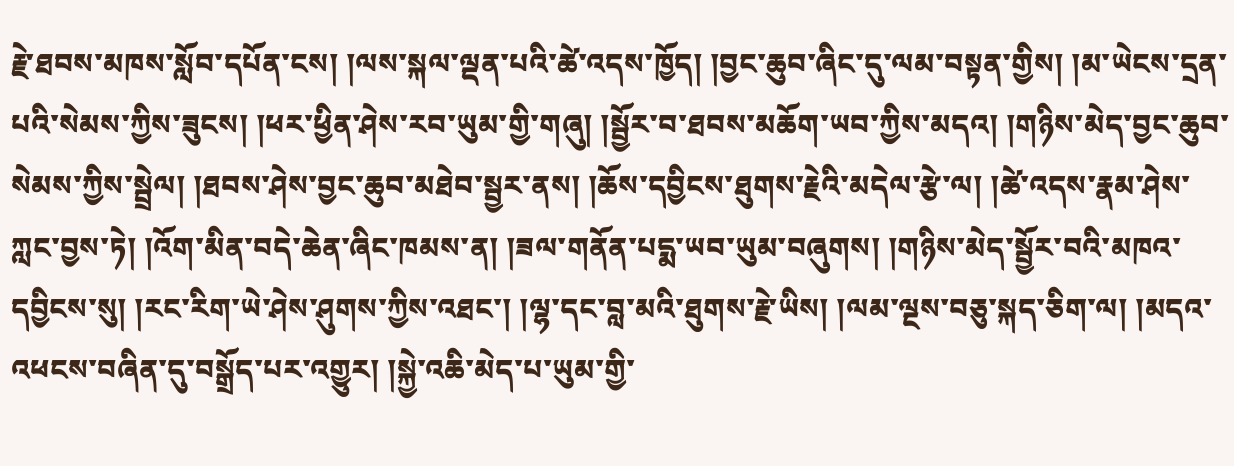རྗེ་ཐབས་མཁས་སློབ་དཔོན་ངས། །ལས་སྐལ་ལྡན་པའི་ཚེ་འདས་ཁྱོད། །བྱང་ཆུབ་ཞིང་དུ་ལམ་བསྟན་གྱིས། །མ་ཡེངས་དྲན་པའི་སེམས་ཀྱིས་ཟུངས། །ཕར་ཕྱིན་ཤེས་རབ་ཡུམ་གྱི་གཞུ། །སྦྱོར་བ་ཐབས་མཆོག་ཡབ་ཀྱིས་མདའ། །གཉིས་མེད་བྱང་ཆུབ་སེམས་ཀྱིས་སྦྲེལ། །ཐབས་ཤེས་བྱང་ཆུབ་མཐེབ་སྦྱར་ནས། །ཆོས་དབྱིངས་ཐུགས་རྗེའི་མདེལ་རྩེ་ལ། །ཚེ་འདས་རྣམ་ཤེས་ཀླང་བྱས་ཏེ། །འོག་མིན་བདེ་ཆེན་ཞིང་ཁམས་ན། །ཟལ་གནོན་པདྨ་ཡབ་ཡུམ་བཞུགས། །གཉིས་མེད་སྦྱོར་བའི་མཁའ་དབྱིངས་སུ། །རང་རིག་ཡེ་ཤེས་ཤུགས་ཀྱིས་འཐང་། །ལྷ་དང་བླ་མའི་ཐུགས་རྗེ་ཡིས། །ལམ་ལྔས་བཅུ་སྐད་ཅིག་ལ། །མདའ་འཕངས་བཞིན་དུ་བསྒྲོད་པར་འགྱུར། །སྐྱེ་འཆི་མེད་པ་ཡུམ་གྱི་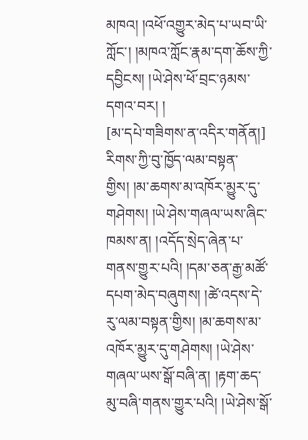མཁའ། །འཕོ་འགྱུར་མེད་པ་ཡབ་ཡི་ཀློང་། །མཁའ་ཀློང་རྣམ་དག་ཆོས་ཀྱི་དབྱིངས། །ཡེ་ཤེས་ཕོ་བྲང་ཉམས་དགའ་བར། །
[མ་དཔེ་གཟིགས་ན་འདིར་གནོན།]
རིགས་ཀྱི་བུ་ཁྱོད་ལམ་བསྟན་གྱིས། །མ་ཆགས་མ་འཁོར་མྱུར་དུ་གཤེགས། །ཡེ་ཤེས་གཞལ་ཡས་ཞིང་ཁམས་ན། །འདོད་སྲེད་ཞེན་པ་གནས་གྱུར་པའི། །དམ་ཅན་རྒྱ་མཚོ་དཔག་མེད་བཞུགས། །ཚེ་འདས་དེ་རུ་ལམ་བསྟན་གྱིས། །མ་ཆགས་མ་འཁོར་མྱུར་དུ་གཤེགས། །ཡེ་ཤེས་གཞལ་ཡས་སྒོ་བཞི་ན། །རྟག་ཆད་མུ་བཞི་གནས་གྱུར་པའི། །ཡེ་ཤེས་སྒོ་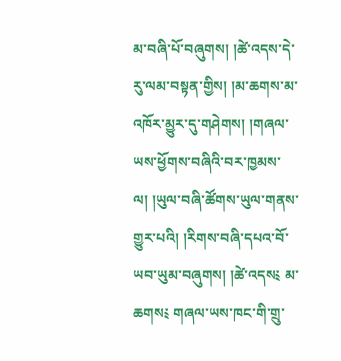མ་བཞི་པོ་བཞུགས། །ཚེ་འདས་དེ་རུ་ལམ་བསྟན་གྱིས། །མ་ཆགས་མ་འཁོར་མྱུར་དུ་གཤེགས། །གཞལ་ཡས་ཕྱོགས་བཞིའི་བར་ཁྱམས་ལ། །ཡུལ་བཞི་ཚོགས་ཡུལ་གནས་གྱུར་པའི། །རིགས་བཞི་དཔའ་བོ་ཡབ་ཡུམ་བཞུགས། །ཚེ་འདས༴ མ་ཆགས༴ གཞལ་ཡས་ཁང་གི་གྲུ་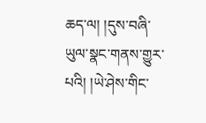ཆད་ལ། །དུས་བཞི་ཡུལ་སྣང་གནས་གྱུར་པའི། །ཡེ་ཤེས་གིང་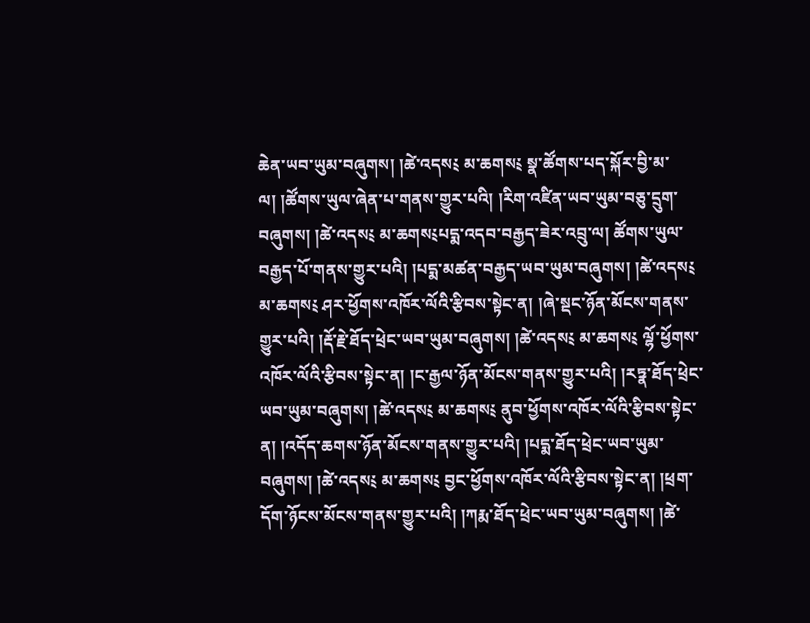ཆེན་ཡབ་ཡུམ་བཞུགས། །ཚེ་འདས༴ མ་ཆགས༴ སྣ་ཚོགས་པད་སྐོར་བྱི་མ་ལ། །ཚོགས་ཡུལ་ཞེན་པ་གནས་གྱུར་པའི། །རིག་འཛིན་ཡབ་ཡུམ་བཅུ་དྲུག་བཞུགས། །ཚེ་འདས༴ མ་ཆགས༴པདྨ་འདབ་བརྒྱད་ཟེར་འབྲུ་ལ། ཚོགས་ཡུལ་བརྒྱད་པོ་གནས་གྱུར་པའི། །པདྨ་མཚན་བརྒྱད་ཡབ་ཡུམ་བཞུགས། །ཚེ་འདས༴ མ་ཆགས༴ ཤར་ཕྱོགས་འཁོར་ལོའི་རྩིབས་སྟེང་ན། །ཞེ་སྡང་ཉོན་མོངས་གནས་གྱུར་པའི། །རྡོ་རྗེ་ཐོད་ཕྲེང་ཡབ་ཡུམ་བཞུགས། །ཚེ་འདས༴ མ་ཆགས༴ ལྷོ་ཕྱོགས་འཁོར་ལོའི་རྩིབས་སྟེང་ན། །ང་རྒྱལ་ཉོན་མོངས་གནས་གྱུར་པའི། །རཏྣ་ཐོད་ཕྲེང་ཡབ་ཡུམ་བཞུགས། །ཚེ་འདས༴ མ་ཆགས༴ ནུབ་ཕྱོགས་འཁོར་ལོའི་རྩིབས་སྟེང་ན། །འདོད་ཆགས་ཉོན་མོངས་གནས་གྱུར་པའི། །པདྨ་ཐོད་ཕྲེང་ཡབ་ཡུམ་བཞུགས། །ཚེ་འདས༴ མ་ཆགས༴ བྱང་ཕྱོགས་འཁོར་ལོའི་རྩིབས་སྟེང་ན། །ཕྲག་དོག་ཉོངས་མོངས་གནས་གྱུར་པའི། །ཀརྨ་ཐོད་ཕྲེང་ཡབ་ཡུམ་བཞུགས། །ཚེ་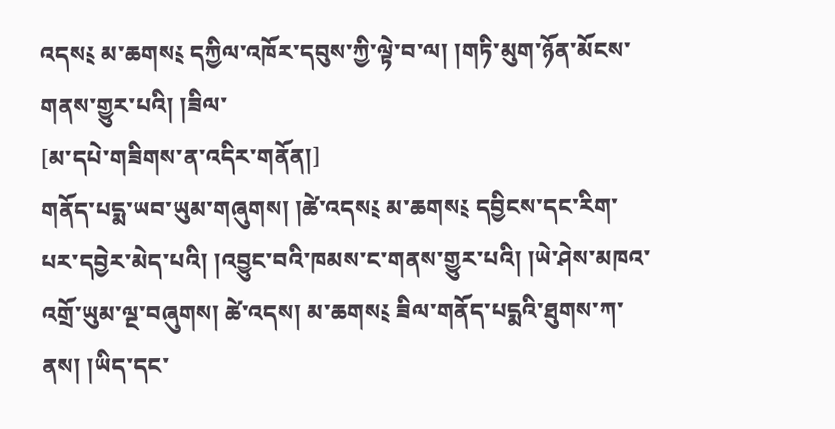འདས༴ མ་ཆགས༴ དཀྱིལ་འཁོར་དབུས་ཀྱི་ལྟེ་བ་ལ། །གཏི་མུག་ཉོན་མོངས་གནས་གྱུར་པའི། །ཟིལ་
[མ་དཔེ་གཟིགས་ན་འདིར་གནོན།]
གནོད་པདྨ་ཡབ་ཡུམ་གཞུགས། །ཚེ་འདས༴ མ་ཆགས༴ དབྱིངས་དང་རིག་པར་དབྱེར་མེད་པའི། །འབྱུང་བའི་ཁམས་ང་གནས་གྱུར་པའི། །ཡེ་ཤེས་མཁའ་འགྲོ་ཡུམ་ལྔ་བཞུགས། ཚེ་འདས། མ་ཆགས༴ ཟིལ་གནོད་པདྨའི་ཐུགས་ཀ་ནས། །ཡིད་དང་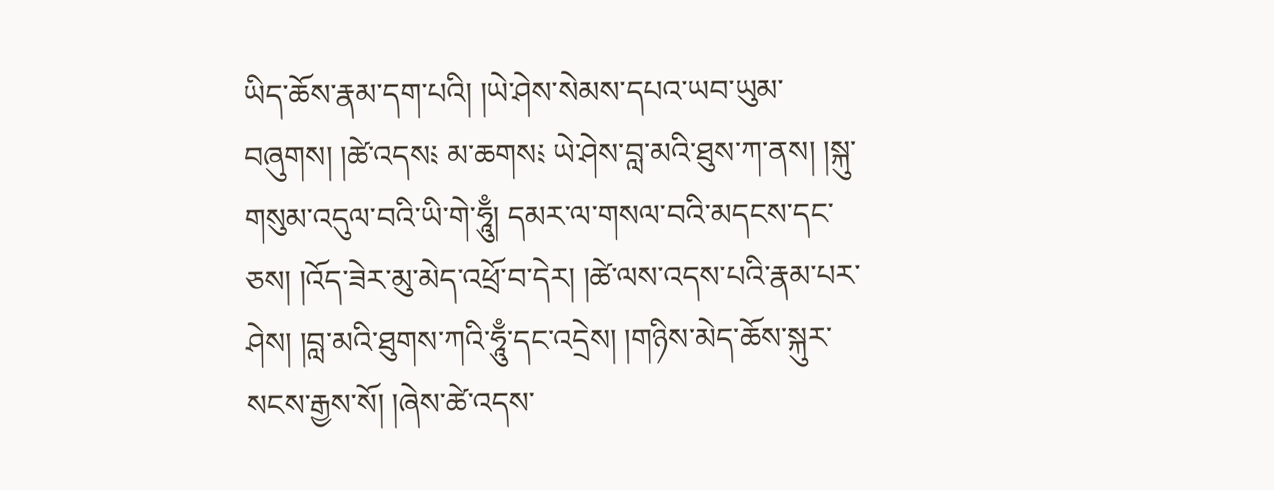ཡིད་ཆོས་རྣམ་དག་པའི། །ཡེ་ཤེས་སེམས་དཔའ་ཡབ་ཡུམ་བཞུགས། །ཚེ་འདས༴ མ་ཆགས༴ ཡེ་ཤེས་བླ་མའི་ཐུས་ཀ་ནས། །སྐུ་གསུམ་འདུལ་བའི་ཡི་གེ་ཧཱུྃ། དམར་ལ་གསལ་བའི་མདངས་དང་ཅས། །འོད་ཟེར་མུ་མེད་འཕྲོ་བ་དེར། །ཚེ་ལས་འདས་པའི་རྣམ་པར་ཤེས། །བླ་མའི་ཐུགས་ཀའི་ཧཱུྃ་དང་འདྲེས། །གཉིས་མེད་ཆོས་སྐུར་སངས་རྒྱས་སོ། །ཞེས་ཚེ་འདས་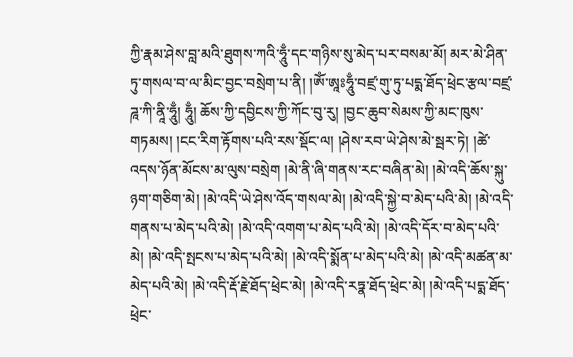ཀྱི་རྣམ་ཤེས་བླ་མའི་ཐུགས་ཀའི་ཧཱུྃ་དང་གཉིས་སུ་མེད་པར་བསམ་མོ། མར་མེ་ཤིན་ཏུ་གསལ་བ་ལ་མིང་བྱང་བསྲེག་པ་ནི། །ཨོཾ་ཨཱཿཧཱུྃ་བཛྲ་གུ་ཏུ་པདྨ་ཐོད་ཕྲེང་རྩལ་བཛྲ་ཌཱ་ཀི་ནཱི་ཧཱུྃ། ཧཱུྃ། ཆོས་ཀྱི་དབྱིངས་ཀྱི་ཀོང་བུ་རུ། །བྱང་ཆུབ་སེམས་ཀྱི་མང་ཁུས་གཏམས། །ངང་རིག་རྟོགས་པའི་རས་སྡོང་ལ། །ཤེས་རབ་ཡེ་ཤེས་མེ་སྦར་ཏེ། །ཚེ་འདས་ཉོན་མོངས་མ་ལུས་བསྲེག །མེ་ནི་ཞི་གནས་རང་བཞིན་མེ། །མེ་འདི་ཆོས་སྐུ་ཉག་གཅིག་མེ། །མེ་འདི་ཡེ་ཤེས་འོད་གསལ་མེ། །མེ་འདི་སྐྱེ་བ་མེད་པའི་མེ། །མེ་འདི་གནས་པ་མེད་པའི་མེ། །མེ་འདི་འགག་པ་མེད་པའི་མེ། །མེ་འདི་དོར་བ་མེད་པའི་མེ། །མེ་འདི་སྤངས་པ་མེད་པའི་མེ། །མེ་འདི་སྨོན་པ་མེད་པའི་མེ། །མེ་འདི་མཚན་མ་མེད་པའི་མེ། །མེ་འདི་རྡོ་རྗེ་ཐོད་ཕྲེང་མེ། །མེ་འདི་རཏྣ་ཐོད་ཕྲེང་མེ། །མེ་འདི་པདྨ་ཐོད་ཕྲེང་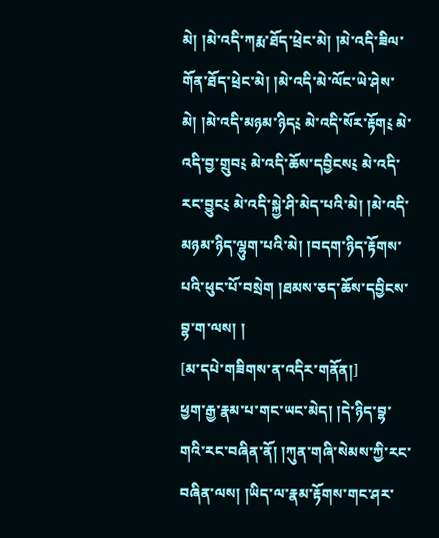མེ། །མེ་འདི་ཀརྨ་ཐོད་ཕྲེང་མེ། །མེ་འདི་ཟིལ་གོན་ཐོད་ཕྲེང་མེ། །མེ་འདི་མེ་ལོང་ཡེ་ཤེས་མེ། །མེ་འདི་མཉམ་ཉིད༴ མེ་འདི་སོར་རྟོག༴ མེ་འདི་བྱ་གྲུབ༴ མེ་འདི་ཆོས་དབྱིངས༴ མེ་འདི་རང་བྱུང༴ མེ་འདི་སྐྱེ་ཤི་མེད་པའི་མེ། །མེ་འདི་མཉམ་ཉིད་ལྷུག་པའི་མེ། །བདག་ཉིད་རྟོགས་པའི་ཕུང་པོ་བསྲེག །ཐམས་ཅད་ཆོས་དབྱིངས་བྷ་ག་ལས། །
[མ་དཔེ་གཟིགས་ན་འདིར་གནོན།]
ཕྱག་རྒྱ་རྣམ་པ་གང་ཡང་མེད། །དེ་ཉིད་བྷ་གའི་རང་བཞིན་ནོ། །ཀུན་གཞི་སེམས་ཀྱི་རང་བཞིན་ལས། །ཡིད་ལ་རྣམ་རྟོགས་གང་ཤར་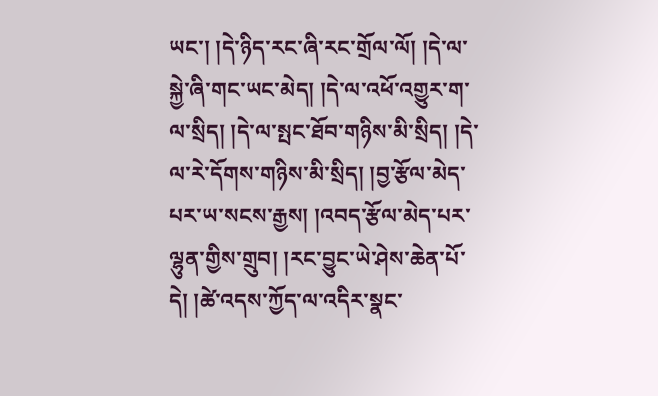ཡང་། །དེ་ཉིད་རང་ཞི་རང་གྲོལ་ལོ། །དེ་ལ་སྐྱེ་ཞི་གང་ཡང་མེད། །དེ་ལ་འཕོ་འགྱུར་ག་ལ་སྲིད། །དེ་ལ་སྤང་ཐོབ་གཉིས་མི་སྲིད། །དེ་ལ་རེ་དོགས་གཉིས་མི་སྲིད། །བྱ་རྩོལ་མེད་པར་ཡ་སངས་རྒྱས། །འབད་རྩོལ་མེད་པར་ལྷུན་གྱིས་གྲུབ། །རང་བྱུང་ཡེ་ཤེས་ཆེན་པོ་དེ། །ཚེ་འདས་ཀྱོད་ལ་འདིར་སྣང་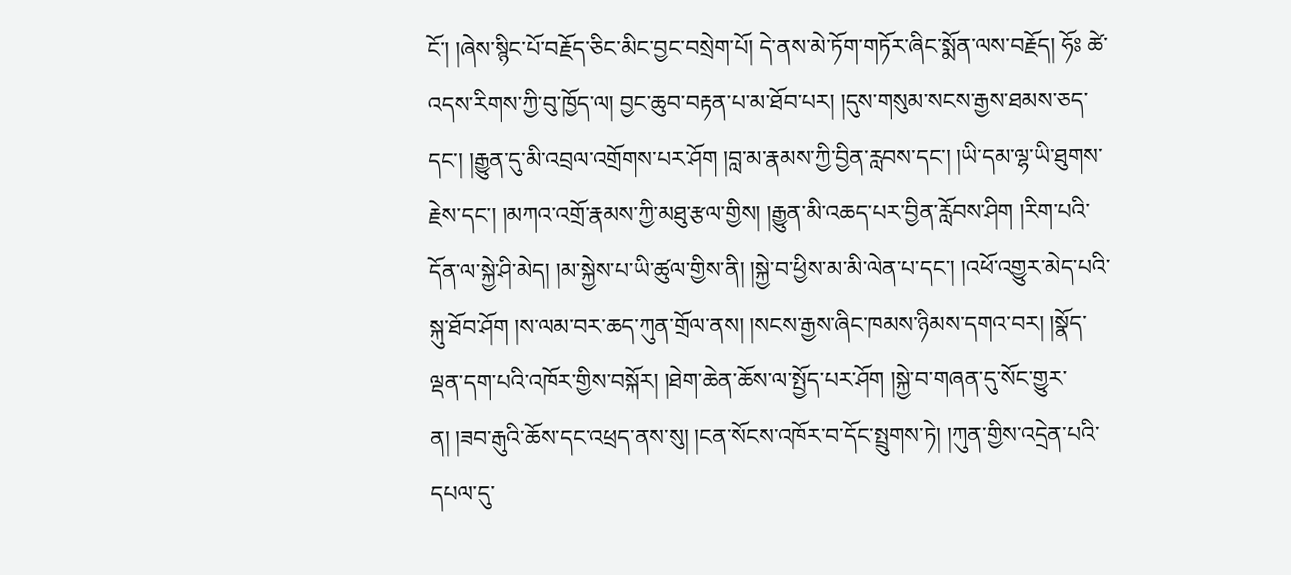ངོ་། །ཞེས་སྙིང་པོ་བརྗོད་ཅིང་མིང་བྱང་བསྲེག་པོ། དེ་ནས་མེ་ཏོག་གཏོར་ཞིང་སྨོན་ལས་བརྗོད། ཧོཿ ཚེ་འདས་རིགས་ཀྱི་བུ་ཁྱོད་ལ། བྱང་ཆུབ་བརྟན་པ་མ་ཐོབ་པར། །དུས་གསུམ་སངས་རྒྱས་ཐམས་ཅད་དང་། །རྒྱུན་དུ་མི་འབྲལ་འགྲོགས་པར་ཤོག །བླ་མ་རྣམས་ཀྱི་བྱིན་རླབས་དང་། །ཡི་དམ་ལྷ་ཡི་ཐུགས་རྗེས་དང་། །མཀའ་འགྲོ་རྣམས་ཀྱི་མཐུ་རྩལ་གྱིས། །རྒྱུན་མི་འཆད་པར་བྱིན་རློབས་ཤིག །རིག་པའི་དོན་ལ་སྐྱེ་ཤི་མེད། །མ་སྐྱེས་པ་ཡི་ཚུལ་གྱིས་ནི། །སྐྱེ་བ་ཕྱིས་མ་མི་ལེན་པ་དང་། །འཕོ་འགྱུར་མེད་པའི་སྐུ་ཐོབ་ཤོག །ས་ལམ་བར་ཆད་ཀུན་གྲོལ་ནས། །སངས་རྒྱས་ཞིང་ཁམས་ཉིམས་དགའ་བར། །སྣོད་ལྡན་དག་པའི་འཁོར་གྱིས་བསྐོར། །ཐེག་ཆེན་ཆོས་ལ་སྤྱོད་པར་ཤོག །སྐྱེ་བ་གཞན་དུ་སོང་གྱུར་ན། །ཟབ་རྒུའི་ཆོས་དང་འཕྲད་ནས་སུ། །ངན་སོངས་འཁོར་བ་དོང་སྤྲུགས་ཏེ། །ཀུན་གྱིས་འདྲེན་པའི་དཔལ་དུ་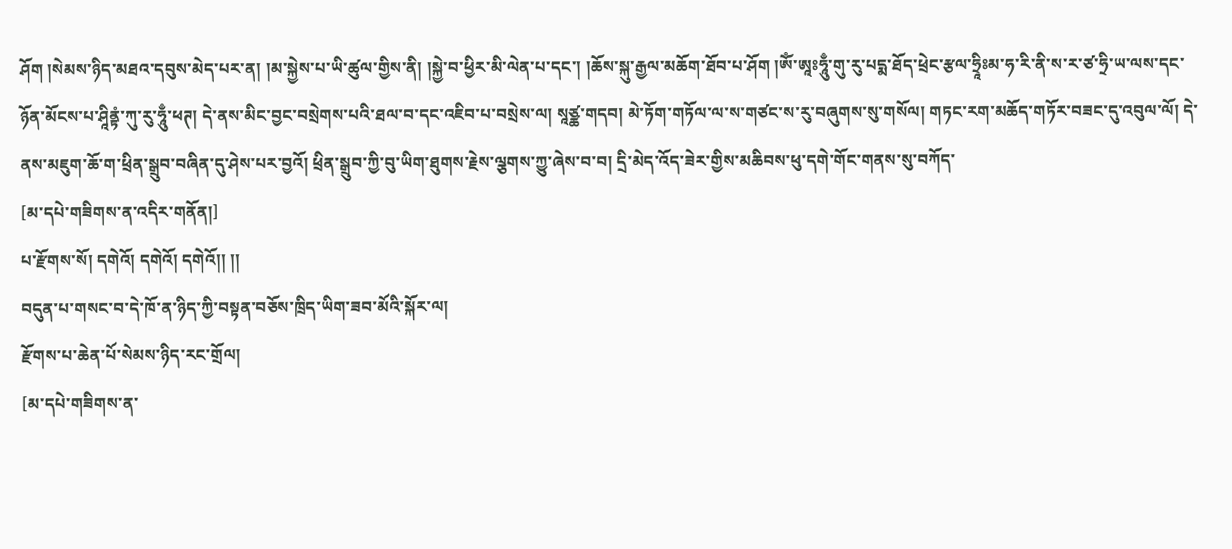ཤོག །སེམས་ཉིད་མཐའ་དབུས་མེད་པར་ན། །མ་སྐྱེས་པ་ཡི་ཚུལ་གྱིས་ནི། །སྐྱེ་བ་ཕྱིར་མི་ལེན་པ་དང་། །ཆོས་སྐུ་རྒྱལ་མཆོག་ཐོབ་པ་ཤོག །ཨོཾ་ཨཱཿཧཱུྃ་གུ་རུ་པདྨ་ཐོད་ཕྲེང་རྩལ་ཧྲཱིཿམ་ཧ་རི་ནི་ས་ར་ཙ་ཧྲི་ཡ་ལས་དང་ཉོན་མོངས་པ་ཤཱིནྟཾ་ཀུ་རུ་ཧཱུྃ་ཕཊ། དེ་ནས་མིང་བྱང་བསྲེགས་པའི་ཐལ་བ་དང་འཇིབ་པ་བསྲེས་ལ། སཱཙྪ་གདབ། མེ་ཏོག་གཏོལ་ལ་ས་གཙང་ས་རུ་བཞུགས་སུ་གསོལ། གཏང་རག་མཆོད་གཏོར་བཟང་དུ་འབུལ་ལོ། དེ་ནས་མཇུག་ཆོ་ག་ཕྲིན་སྒྲུབ་བཞིན་དུ་ཤེས་པར་བྱའོ། ཕྲིན་སྒྲུབ་ཀྱི་བུ་ཡིག་ཐུགས་རྗེས་ལྕགས་ཀྱུ་ཞེས་བ་བ། དྲི་མེད་འོད་ཟེར་གྱིས་མཆིབས་ཕུ་དགེ་གོང་གནས་སུ་བཀོད་
[མ་དཔེ་གཟིགས་ན་འདིར་གནོན།]
པ་རྫོགས་སོ། དགེའོ། དགེའོ། དགེའོ།། །།
བདུན་པ་གསང་བ་དེ་ཁོ་ན་ཉིད་ཀྱི་བསྟན་བཅོས་ཁྲིད་ཡིག་ཟབ་མོའི་སྐོར་ལ།
རྫོགས་པ་ཆེན་པོ་སེམས་ཉིད་རང་གྲོལ།
[མ་དཔེ་གཟིགས་ན་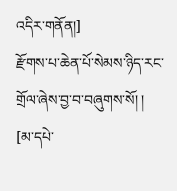འདིར་གནོན།]
རྫོགས་པ་ཆེན་པོ་སེམས་ཉིད་རང་གྲོལ་ཞེས་བྱ་བ་བཞུགས་སོ། །
[མ་དཔེ་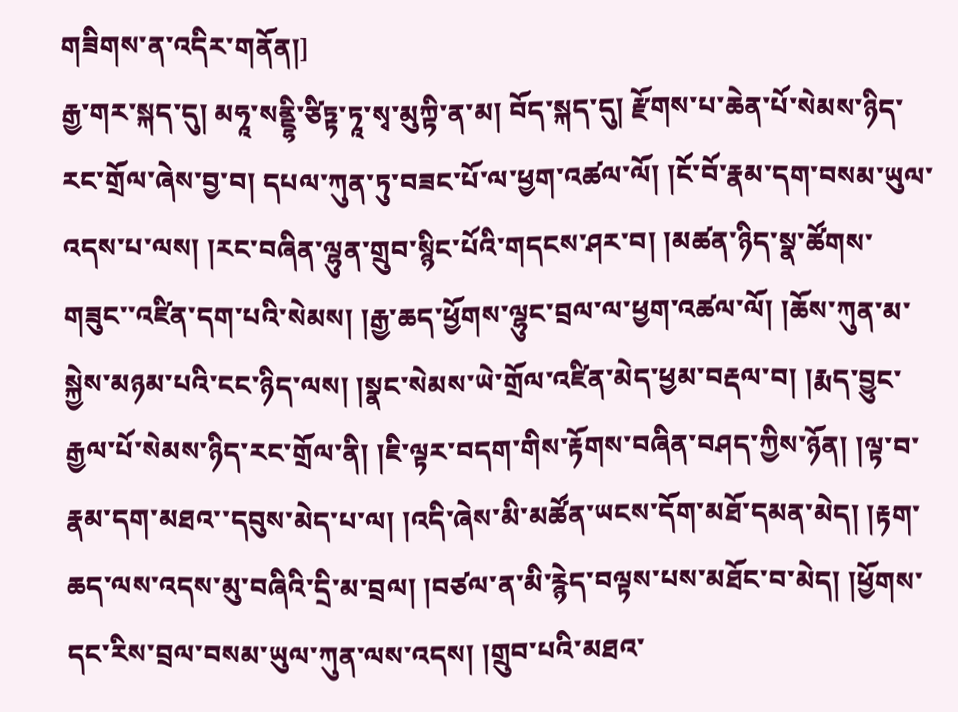གཟིགས་ན་འདིར་གནོན།]
རྒྱ་གར་སྐད་དུ། མཧཱ་སནྡྷི་ཙིཏྟ་ཏཱ་སྭ་མུཀྟི་ན་མ། བོད་སྐད་དུ། རྫོགས་པ་ཆེན་པོ་སེམས་ཉིད་རང་གྲོལ་ཞེས་བྱ་བ། དཔལ་ཀུན་ཏུ་བཟང་པོ་ལ་ཕྱག་འཚལ་ལོ། །ངོ་བོ་རྣམ་དག་བསམ་ཡུལ་འདས་པ་ལས། །རང་བཞིན་ལྷུན་གྲུབ་སྙིང་པོའི་གདངས་ཤར་བ། །མཚན་ཉིད་སྣ་ཚོགས་གཟུང་་འཛིན་དག་པའི་སེམས། །རྒྱ་ཆད་ཕྱོགས་ལྷུང་བྲལ་ལ་ཕྱག་འཚལ་ལོ། །ཆོས་ཀུན་མ་སྐྱེས་མཉམ་པའི་ངང་ཉིད་ལས། །སྣང་སེམས་ཡེ་གྲོལ་འཛིན་མེད་ཕྱམ་བརྡལ་བ། །རྨད་བྱུང་རྒྱལ་པོ་སེམས་ཉིད་རང་གྲོལ་ནི། །ཇི་ལྟར་བདག་གིས་རྟོགས་བཞིན་བཤད་ཀྱིས་ཉོན། །ལྟ་བ་རྣམ་དག་མཐའ་་དབུས་མེད་པ་ལ། །འདི་ཞེས་མི་མཚོན་ཡངས་དོག་མཐོ་དམན་མེད། །རྟག་ཆད་ལས་འདས་མུ་བཞིའི་དྲི་མ་བྲལ། །བཙལ་ན་མི་རྙེད་བལྟས་པས་མཐོང་བ་མེད། །ཕྱོགས་དང་རིས་བྲལ་བསམ་ཡུལ་ཀུན་ལས་འདས། །གྲུབ་པའི་མཐའ་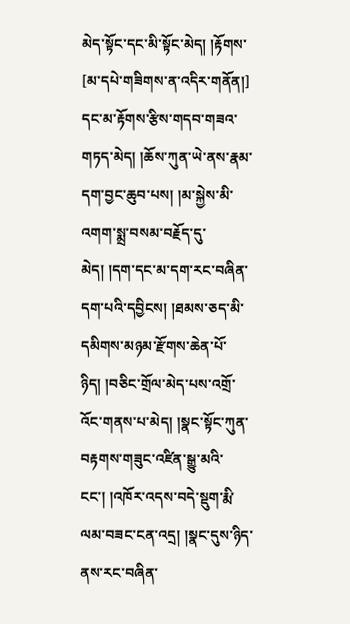མེད་སྟོང་དང་མི་སྟོང་མེད། །རྟོགས་
[མ་དཔེ་གཟིགས་ན་འདིར་གནོན།]
དང་མ་རྟོགས་རྩིས་གདབ་གཟའ་གཏད་མེད། །ཆོས་ཀུན་ཡེ་ནས་རྣམ་དག་བྱང་ཆུབ་པས། །མ་སྐྱེས་མི་འགག་སྨྲ་བསམ་བརྗོད་དུ་མེད། །དག་དང་མ་དག་རང་བཞིན་དག་པའི་དབྱིངས། །ཐམས་ཅད་མི་དམིགས་མཉམ་རྫོགས་ཆེན་པོ་ཉིད། །བཅིང་གྲོལ་མེད་པས་འགྲོ་འོང་གནས་པ་མེད། །སྣང་སྟོང་ཀུན་བརྟགས་གཟུང་འཛིན་སྒྱུ་མའི་ངང་། །འཁོར་འདས་བདེ་སྡུག་རྨི་ལམ་བཟང་ངན་འདྲ། །སྣང་དུས་ཉིད་ནས་རང་བཞིན་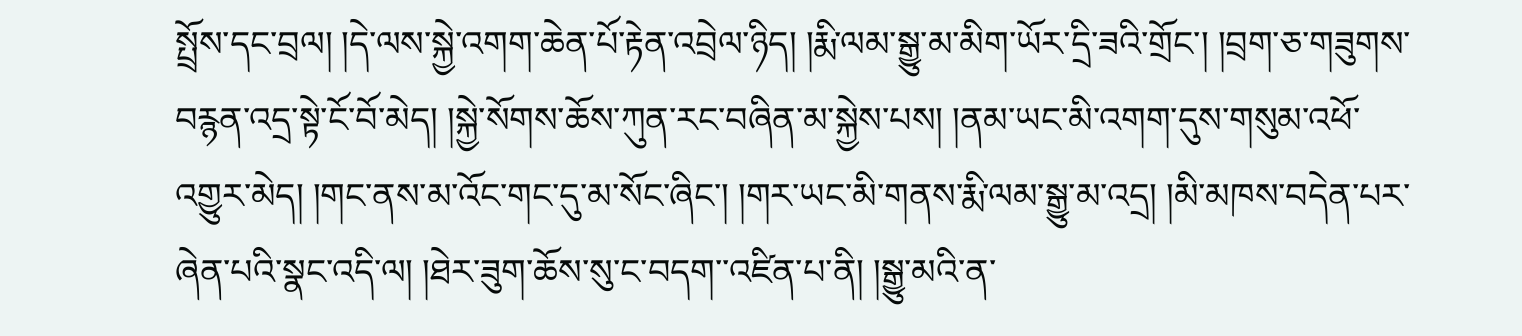སྤྲོས་དང་བྲལ། །དེ་ལས་སྐྱེ་འགག་ཆེན་པོ་རྟེན་འབྲེལ་ཉིད། །རྨི་ལམ་སྒྱུ་མ་མིག་ཡོར་དྲི་ཟའི་གྲོང་། །བྲག་ཅ་གཟུགས་བརྙན་འདྲ་སྟེ་ངོ་བོ་མེད། །སྐྱེ་སོགས་ཆོས་ཀུན་རང་བཞིན་མ་སྐྱེས་པས། །ནམ་ཡང་མི་འགག་དུས་གསུམ་འཕོ་འགྱུར་མེད། །གང་ནས་མ་འོང་གང་དུ་མ་སོང་ཞིང་། །གར་ཡང་མི་གནས་རྨི་ལམ་སྒྱུ་མ་འདྲ། །མི་མཁས་བདེན་པར་ཞེན་པའི་སྣང་འདི་ལ། །ཐེར་ཟུག་ཆོས་སུ་ང་བདག་་འཛིན་པ་ནི། །སྒྱུ་མའི་ན་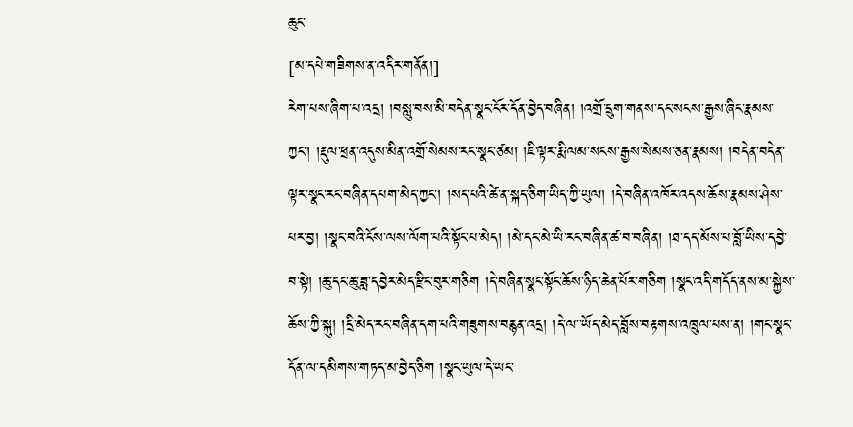ཆུང་
[མ་དཔེ་གཟིགས་ན་འདིར་གནོན།]
རེག་པས་ཞིག་པ་འདྲ། །བསླུ་བས་མི་བདེན་སྣང་ངོར་དོན་བྱེད་བཞིན། །འགྲོ་དྲུག་གནས་དང་སངས་རྒྱས་ཞིང་རྣམས་ཀྱང་། །རྡུལ་ཕྲན་འདུས་མིན་འགྲོ་སེམས་རང་སྣང་ཙམ། །ཇི་ལྟར་རྨི་ལམ་སངས་རྒྱས་སེམས་ཅན་རྣམས། །བདེན་བདེན་ལྟར་སྣང་རང་བཞིན་དཔག་མེད་ཀྱང་། །སད་པའི་ཚེ་ན་སྐད་ཅིག་ཡིད་ཀྱི་ཡུལ། །དེ་བཞིན་འཁོར་འདས་ཆོས་རྣམས་ཤེས་པར་བྱ། །སྣང་བའི་ངོས་ལས་ལོག་པའི་སྟོང་པ་མེད། །མེ་དང་མེ་ཡི་རང་བཞིན་ཚ་བ་བཞིན། །ཐ་དད་མོས་པ་བློ་ཡིས་དབྱེ་བ་སྟེ། །ཆུ་དང་ཆུ་ཟླ་དབྱེར་མེད་རྫིང་བུར་གཅིག །དེ་བཞིན་སྣང་སྟོང་ཆོས་ཉིད་ཆེན་པོར་གཅིག །སྣང་འདི་གདོད་ནས་མ་སྐྱེས་ཆོས་ཀྱི་སྐུ། །དྲི་མེད་རང་བཞིན་དག་པའི་གཟུགས་བརྙན་འདྲ། །དེ་ལ་་ཡོད་མེད་བློས་བརྟགས་འཁྲུལ་པས་ན། །གང་སྣང་དོན་ལ་དམིགས་གཏད་མ་བྱེད་ཅིག །སྣང་ཡུལ་དེ་ཡང་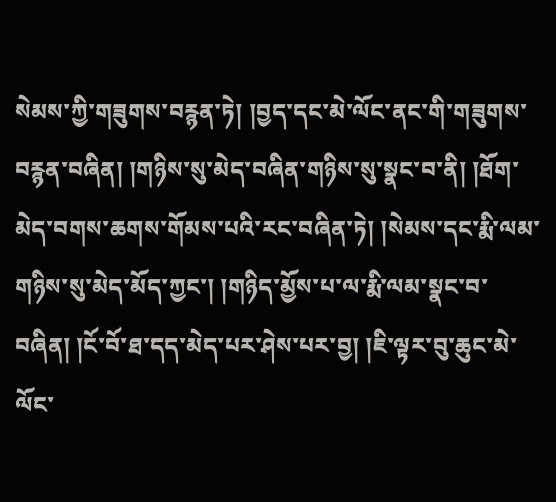སེམས་ཀྱི་གཟུགས་བརྙན་ཏེ། །བྱད་དང་མེ་ལོང་ནང་གི་གཟུགས་བརྙན་བཞིན། །གཉིས་སུ་མེད་བཞིན་གཉིས་སུ་སྣང་བ་ནི། །ཐོག་མེད་བགས་ཆགས་གོམས་པའི་རང་བཞིན་ཏེ། །སེམས་དང་རྨི་ལམ་གཉིས་སུ་མེད་མོད་ཀྱང་། །གཉིད་མྱོས་པ་ལ་རྨི་ལམ་སྣང་བ་བཞིན། །ངོ་བོ་ཐ་དད་མེད་པར་ཤེས་པར་བྱ། །ཇི་ལྟར་བུ་ཆུང་མེ་ལོང་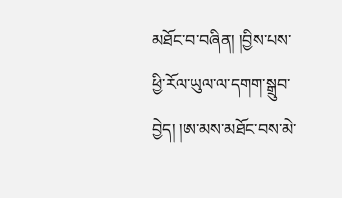མཐོང་བ་བཞིན། །བྱིས་པས་ཕྱི་རོལ་ཡུལ་ལ་དགག་སྒྲུབ་བྱེད། །ཨ་མས་མཐོང་བས་མེ་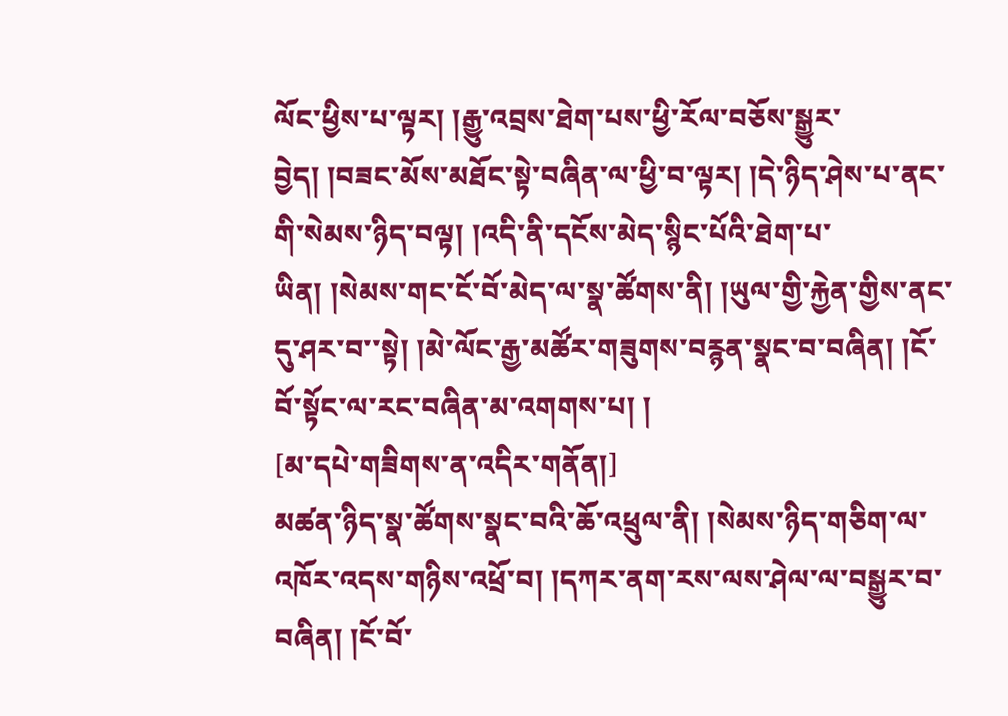ལོང་ཕྱིས་པ་ལྟར། །རྒྱུ་འབྲས་ཐེག་པས་ཕྱི་རོལ་བཅོས་སྒྱུར་བྱེད། །བཟང་མོས་མཐོང་སྟེ་བཞིན་ལ་ཕྱི་བ་ལྟར། །དེ་ཉིད་ཤེས་པ་ནང་གི་སེམས་ཉིད་བལྟ། །འདི་ནི་དངོས་མེད་སྙིང་པོའི་ཐེག་པ་ཡིན། །སེམས་གང་ངོ་བོ་མེད་ལ་སྣ་ཚོགས་ནི། །ཡུལ་གྱི་རྐྱེན་གྱིས་ནང་དུ་ཤར་བ་་སྟེ། །མེ་ལོང་རྒྱ་མཚོར་གཟུགས་བརྙན་སྣང་བ་བཞིན། །ངོ་བོ་སྟོང་ལ་རང་བཞིན་མ་འགགས་པ། །
[མ་དཔེ་གཟིགས་ན་འདིར་གནོན།]
མཚན་ཉིད་སྣ་ཚོགས་སྣང་བའི་ཆོ་འཕྲུལ་ནི། །སེམས་ཉིད་གཅིག་ལ་འཁོར་འདས་གཉིས་འཕྲོ་བ། །དཀར་ནག་རས་ལས་ཤེལ་ལ་བསྒྱུར་བ་བཞིན། །ངོ་བོ་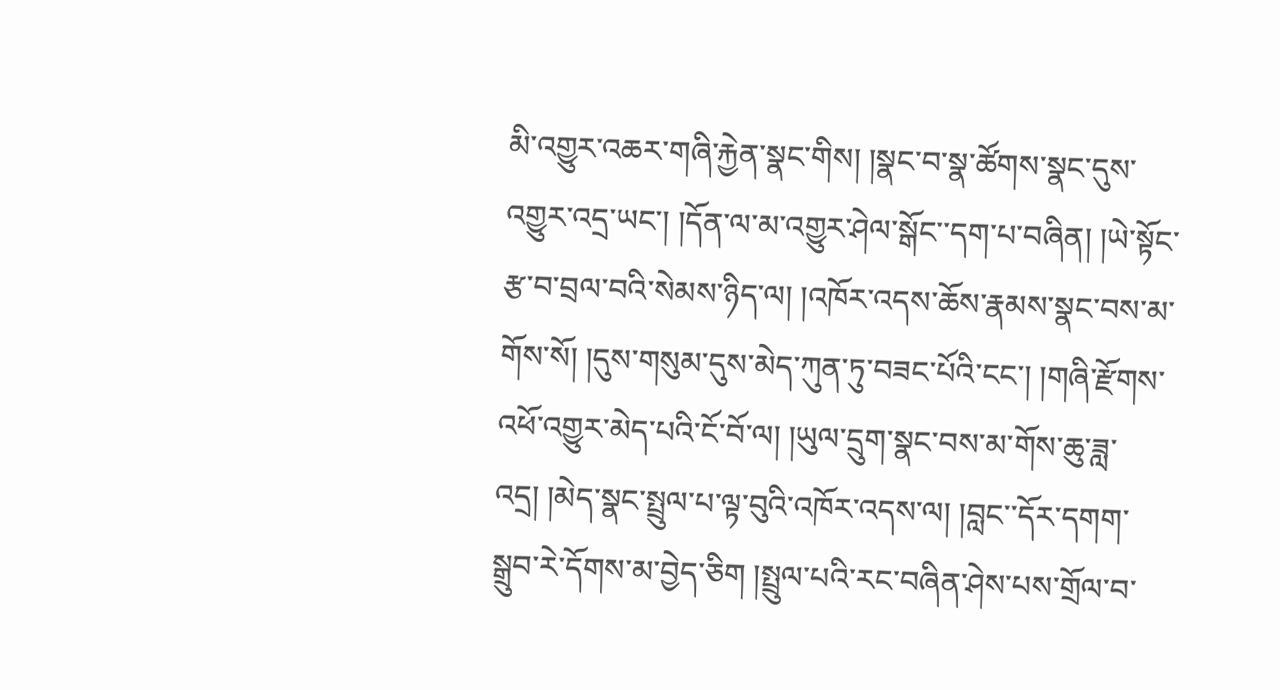མི་འགྱུར་འཆར་གཞི་རྐྱེན་སྣང་གིས། །སྣང་བ་སྣ་ཚོགས་སྣང་དུས་འགྱུར་འདྲ་ཡང་། །དོན་ལ་མ་འགྱུར་ཤེལ་སྒོང་་དག་པ་བཞིན། །ཡེ་སྟོང་རྩ་བ་བྲལ་བའི་སེམས་ཉིད་ལ། །འཁོར་འདས་ཆོས་རྣམས་སྣང་བས་མ་གོས་སོ། །དུས་གསུམ་དུས་མེད་ཀུན་ཏུ་བཟང་པོའི་ངང་། །གཞི་རྫོགས་འཕོ་འགྱུར་མེད་པའི་ངོ་བོ་ལ། །ཡུལ་དྲུག་སྣང་བས་མ་གོས་ཆུ་ཟླ་འདྲ། །མེད་སྣང་སྤྲུལ་པ་ལྟ་བུའི་འཁོར་འདས་ལ། །བླང་་དོར་དགག་སྒྲུབ་རེ་དོགས་མ་བྱེད་ཅིག །སྤྲུལ་པའི་རང་བཞིན་ཤེས་པས་གྲོལ་བ་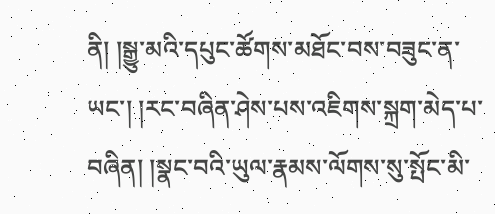ནི། །སྒྱུ་མའི་དཔུང་ཚོགས་མཐོང་བས་བཟུང་ན་ཡང་། །རང་བཞིན་ཤེས་པས་འཇིགས་སྐྲག་མེད་པ་བཞིན། །སྣང་བའི་ཡུལ་རྣམས་ལོགས་སུ་སྤོང་མི་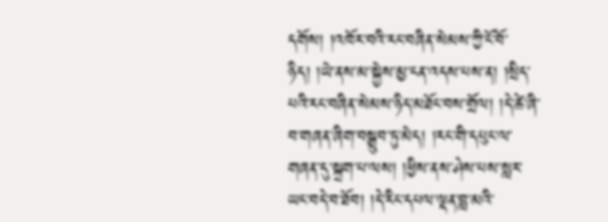དགོས། །འཁོར་བའི་རང་བཞིན་སེམས་ཀྱི་ངོ་བོ་ཉིད། །ཡེ་ནས་མ་སྐྱེས་མྱ་ངན་འདས་པས་ན། །སྲིད་པའི་རང་བཞིན་སེམས་ཉིད་མཐོང་བས་གྲོལ། །དེ་ཚེ་ཞི་བ་གཞན་ཞིག་བསྒྲུབ་ཏུ་མེད། །རང་གི་དཔུང་ལ་གཞན་དུ་སྐྲག་པ་ལས། །ཕྱིས་ནས་ཤེས་པས་སླར་ཡང་བདེ་བ་ཐོབ། །དེ་རིང་དཔལ་ལྡན་བླ་མའི་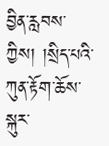བྱིན་རླབས་ཀྱིས། །སྲིད་པའི་ཀུན་རྟོག་ཆོས་སྐུར་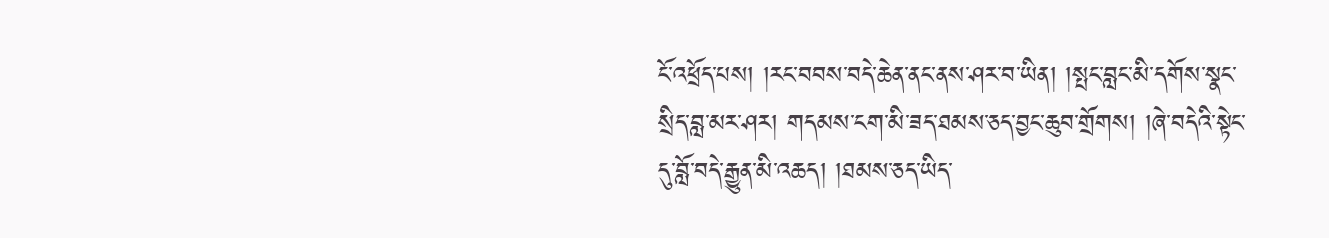ངོ་འཕྲོད་པས། །རང་བབས་བདེ་ཆེན་ནང་ནས་ཤར་བ་ཡིན། །སྤང་བླང་མི་དགོས་སྣང་སྲིད་བླ་མར་ཤར། གདམས་ངག་མི་ཟད་ཐམས་ཅད་བྱང་ཆུབ་གྲོགས། །ཞེ་བདེའི་སྟེང་དུ་བློ་བདེ་རྒྱུན་མི་འཆད། །ཐམས་ཅད་ཡིད་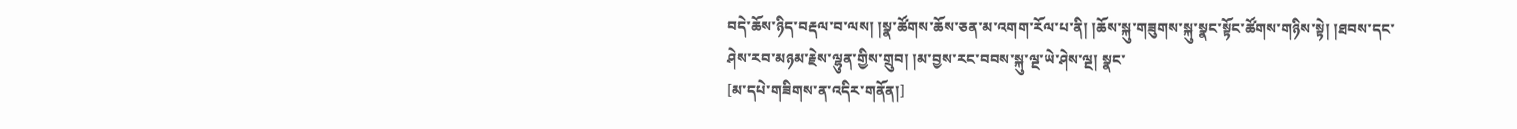བདེ་ཆོས་ཉིད་བརྡལ་བ་ལས། །སྣ་ཚོགས་ཆོས་ཅན་མ་འགག་རོལ་པ་ནི། །ཆོས་སྐུ་གཟུགས་སྐུ་སྣང་སྟོང་ཚོགས་གཉིས་སྟེ། །ཐབས་དང་ཤེས་རབ་མཉམ་རྗེས་ལྷུན་གྱིས་གྲུབ། །མ་བྱས་རང་བབས་སྐུ་ལྔ་ཡེ་ཤེས་ལྔ། སྣང་
[མ་དཔེ་གཟིགས་ན་འདིར་གནོན།]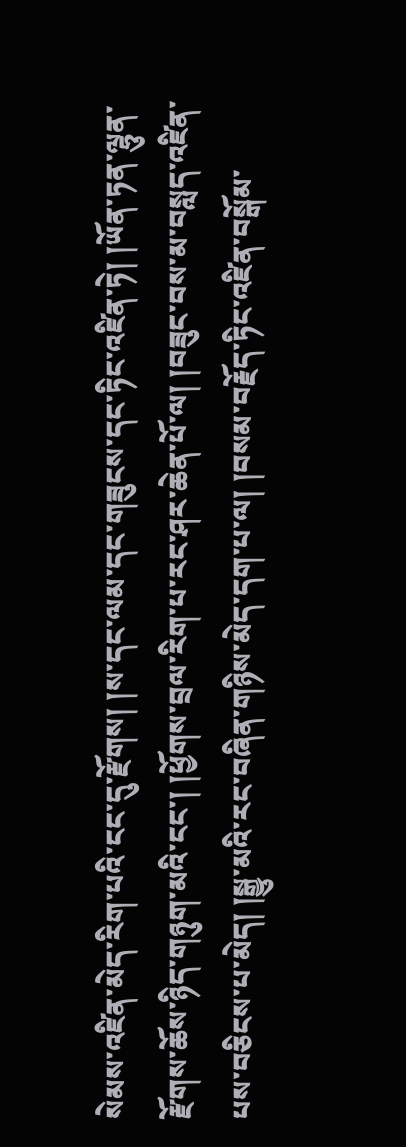སེམས་འཛིན་མེད་རིག་པའི་ངང་དུ་རྫོགས། །ས་དང་ལམ་དང་གཟུངས་དང་ཏིང་འཛིན་ཏེ། །ཡོན་ཏན་ལྷུན་རྫོགས་ཆོས་ཉིད་གཉུག་མའི་ངང་། །ཕྱོགས་བྲལ་རིག་པ་རང་ཤར་ཆེན་པོ་ལ། །བཟུང་བས་མ་བསླད་འཛིན་པས་བཅིངས་པ་མེད། །སྒྱུ་མའི་རང་བཞིན་གཉིས་མེད་དག་པ་ལ། །བསམ་བརྗོད་ཏིང་འཛིན་བསྒོམ་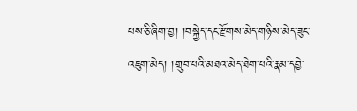པས་ཅི་ཞིག་བྱ། །བསྐྱེད་དང་རྫོགས་མེད་གཉིས་མེད་ཟུང་འཇུག་མེད། །གྲུབ་པའི་མཐའ་མེད་ཐེག་པའི་རྣམ་དབྱེ་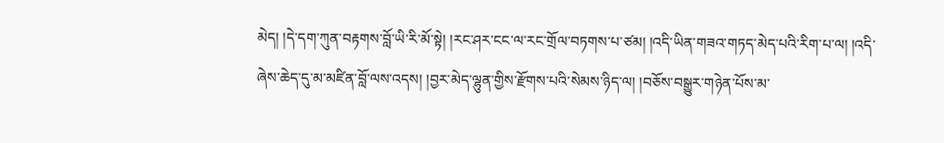མེད། །དེ་དག་ཀུན་བརྟགས་བློ་ཡི་རི་མོ་སྟེ། །རང་ཤར་ངང་ལ་རང་གྲོལ་བཏགས་པ་ཙམ། །འདི་ཡིན་གཟའ་གཏད་མེད་པའི་རིག་པ་ལ། །འདི་ཞེས་ཆེད་དུ་མ་མཛིན་བློ་ལས་འདས། །བྱར་མེད་ལྷུན་གྱིས་རྫོགས་པའི་སེམས་ཉིད་ལ། །བཅོས་བསྒྱུར་གཉེན་པོས་མ་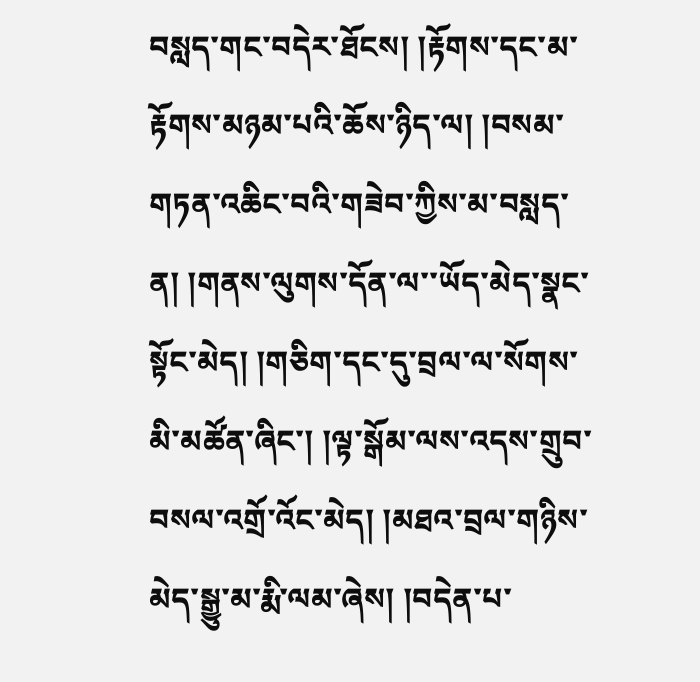བསླད་གང་བདེར་ཐོངས། །རྟོགས་དང་མ་རྟོགས་མཉམ་པའི་ཆོས་ཉིད་ལ། །བསམ་གཏན་འཆིང་བའི་གཟེབ་ཀྱིས་མ་བསླད་ན། །གནས་ལུགས་དོན་ལ་་ཡོད་མེད་སྣང་སྟོང་མེད། །གཅིག་དང་དུ་བྲལ་ལ་སོགས་མི་མཚོན་ཞིང་། །ལྟ་སྒོམ་ལས་འདས་གྲུབ་བསལ་འགྲོ་འོང་མེད། །མཐའ་བྲལ་གཉིས་མེད་སྒྱུ་མ་རྨི་ལམ་ཞེས། །བདེན་པ་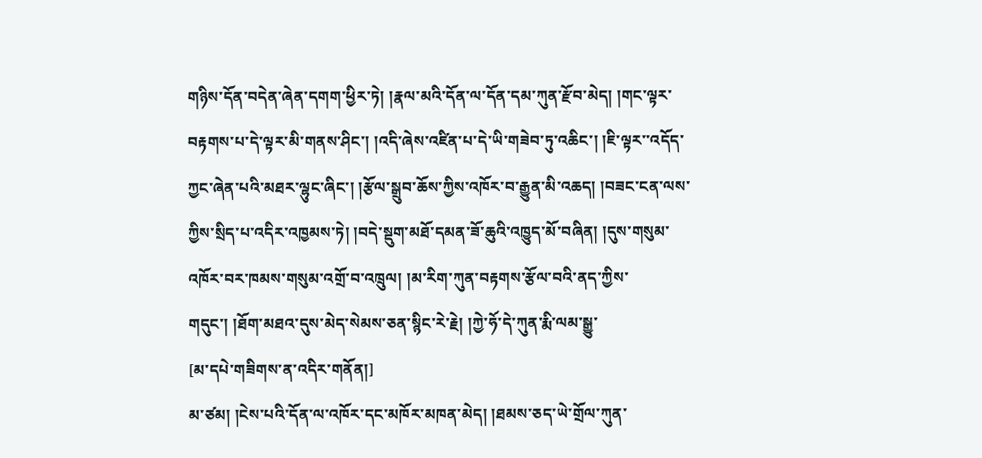གཉིས་དོན་བདེན་ཞེན་དགག་ཕྱིར་ཏེ། །རྣལ་མའི་དོན་ལ་དོན་དམ་ཀུན་རྫོབ་མེད། །གང་ལྟར་བརྟགས་པ་དེ་ལྟར་མི་གནས་ཤིང་། །འདི་ཞེས་འཛིན་པ་དེ་ཡི་གཟེབ་ཏུ་འཆིང་། །ཇི་ལྟར་་འདོད་ཀྱང་ཞེན་པའི་མཐར་ལྷུང་ཞིང་། །རྩོལ་སྒྲུབ་ཆོས་ཀྱིས་འཁོར་བ་རྒྱུན་མི་འཆད། །བཟང་ངན་ལས་ཀྱིས་སྲིད་པ་འདིར་འཁྱམས་ཏེ། །བདེ་སྡུག་མཐོ་དམན་ཟོ་ཆུའི་འཁྱུད་མོ་བཞིན། །དུས་གསུམ་འཁོར་བར་ཁམས་གསུམ་འགྲོ་བ་འཁྲུལ། །མ་རིག་ཀུན་བརྟགས་རྩོལ་བའི་ནད་ཀྱིས་གདུང་། །ཐོག་མཐའ་དུས་མེད་སེམས་ཅན་སྙིང་རེ་རྗེ། །ཀྱེ་ཧོ་དེ་ཀུན་རྨི་ལམ་སྒྱུ་
[མ་དཔེ་གཟིགས་ན་འདིར་གནོན།]
མ་ཙམ། །ངེས་པའི་དོན་ལ་འཁོར་དང་མཁོར་མཁན་མེད། །ཐམས་ཅད་ཡེ་གྲོལ་ཀུན་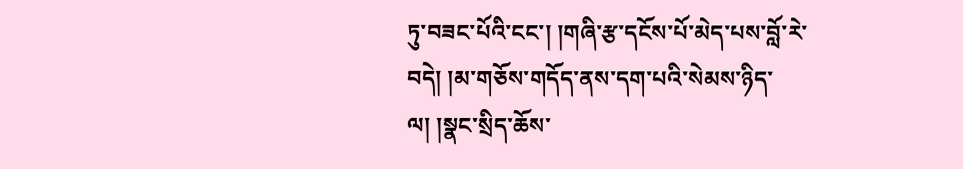ཏུ་བཟང་པོའི་ངང་། །གཞི་རྩ་དངོས་པོ་མེད་པས་བློ་རེ་བདེ། །མ་གཅོས་གདོད་ནས་དག་པའི་སེམས་ཉིད་ལ། །སྣང་སྲིད་ཆོས་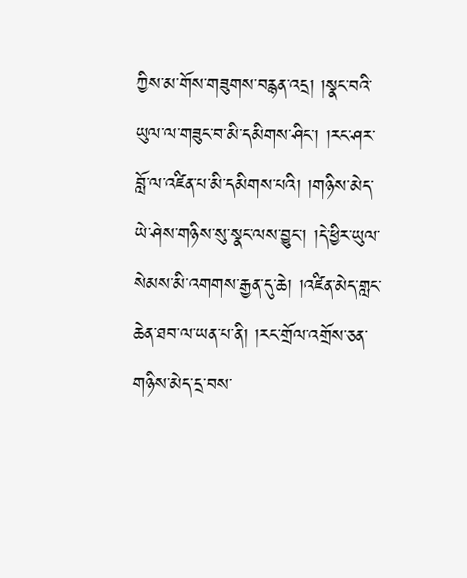ཀྱིས་མ་གོས་གཟུགས་བརྙན་འདྲ། །སྣང་བའི་ཡུལ་ལ་གཟུང་བ་མི་དམིགས་ཤིང་། །རང་ཤར་བློ་ལ་འཛིན་པ་མི་དམིགས་པའི། །གཉིས་མེད་ཡེ་ཤེས་གཉིས་སུ་སྣང་ལས་བྱུང་། །དེ་ཕྱིར་ཡུལ་སེམས་མི་འགགས་རྒྱན་དུ་ཆེ། །འཛིན་མེད་གླང་ཆེན་ཐབ་ལ་ཡན་པ་ནི། །རང་གྲོལ་འགྲོས་ཅན་གཉིས་མེད་དྲ་བས་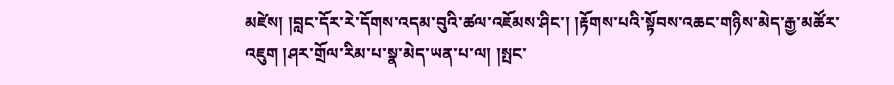མཛེས། །བླང་དོར་རེ་དོགས་འདམ་བུའི་ཚལ་འཇོམས་ཤིང་། །རྟོགས་པའི་སྟོབས་འཆང་གཉིས་མེད་རྒྱ་མཚོར་འཇུག །ཤར་གྲོལ་རིམ་པ་སྣ་མེད་ཡན་པ་ལ། །སྤང་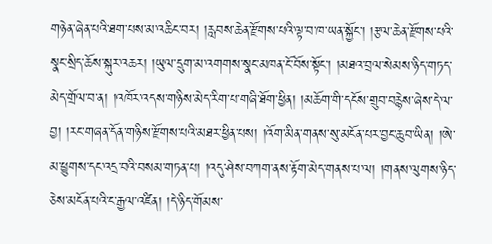གཉེན་ཞེན་པའི་ཐག་པས་མ་འཆིང་བར། །རླབས་ཆེན་རྫོགས་པའི་ལྟ་བ་ཁ་ཡན་སྐྱོང་། །རྩལ་ཆེན་རྫོགས་པའི་སྣང་སྲིད་ཆོས་སྐུར་འཆར། །ཡུལ་དྲུག་མ་འགགས་སྣང་མཁན་ངོ་བོས་སྟོང་། །མཐའ་བྲལ་སེམས་ཉིད་གཏད་མེད་གྲོལ་བ་ན། །འཁོར་འདས་གཉིས་མེད་རིག་པ་གཞི་ཐོག་ཕྱིན། །མཆོག་གི་དངོས་གྲུབ་བརྙེས་ཞེས་དེ་ལ་བྱ། །རང་གཞན་དོན་གཉིས་རྫོགས་པའི་མཐར་ཕྱིན་པས། །འོག་མིན་གནས་སུ་མངོན་པར་བྱང་ཆུབ་ཡིན། །ཨེ་མ་ཕྱུགས་དང་འདྲ་བའི་བསམ་གཏན་པ། །འདུ་ཤེས་བཀག་ནས་རྟོག་མེད་གནས་པ་ལ། །གནས་ལུགས་ཉིད་ཅེས་མངོན་པའི་ང་རྒྱལ་འཛིན། །དེ་ཉིད་གོམས་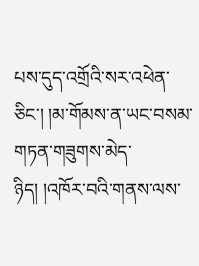པས་དུད་འགྲོའི་སར་འཕེན་ཅིང་། །མ་གོམས་ན་ཡང་བསམ་གཏན་གཟུགས་མེད་ཉིད། །འཁོར་བའི་གནས་ལས་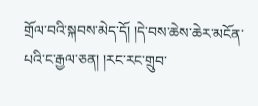གྲོལ་བའི་སྐབས་མེད་དོ། །དེ་བས་ཆེས་ཆེར་མངོན་པའི་ང་རྒྱལ་ཅན། །རང་རང་གྲུབ་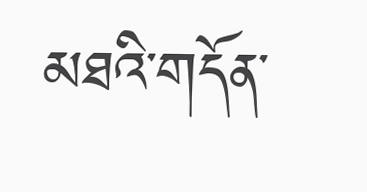མཐའི་གདོན་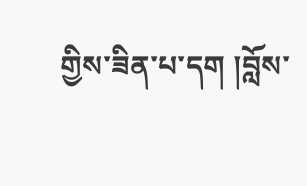གྱིས་ཟིན་པ་དག །བློས་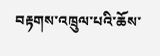བརྟགས་འཁྲུལ་པའི་ཆོས་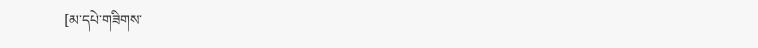[མ་དཔེ་གཟིགས་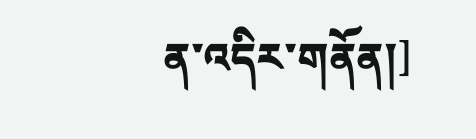ན་འདིར་གནོན།]